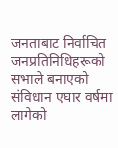जनताबाट निर्वाचित जनप्रतिनिधिहरूको सभाले बनाएको संविधान एघार वर्षमा लागेको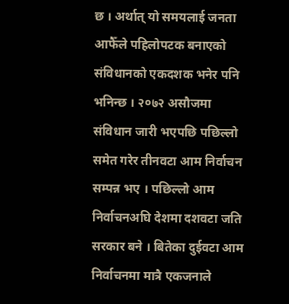छ । अर्थात् यो समयलाई जनता आफैँले पहिलोपटक बनाएको संविधानको एकदशक भनेर पनि भनिन्छ । २०७२ असौजमा संविधान जारी भएपछि पछिल्लो समेत गरेर तीनवटा आम निर्वाचन सम्पन्न भए । पछिल्लो आम निर्वाचनअघि देशमा दशवटा जति सरकार बने । बितेका दुईवटा आम निर्वाचनमा मात्रै एकजनाले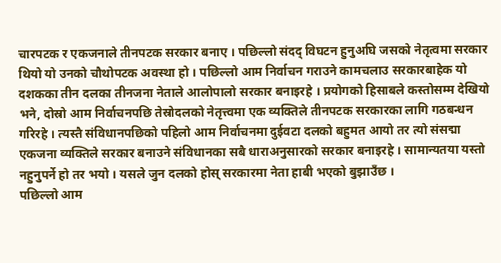चारपटक र एकजनाले तीनपटक सरकार बनाए । पछिल्लो संदद् विघटन हुनुअघि जसको नेतृत्वमा सरकार थियो यो उनको चौथोपटक अवस्था हो । पछिल्लो आम निर्वाचन गराउने कामचलाउ सरकारबाहेक यो दशकका तीन दलका तीनजना नेताले आलोपालो सरकार बनाइरहे । प्रयोगको हिसाबले कस्तोसम्म देखियो भने, दोस्रो आम निर्वाचनपछि तेस्रोदलको नेतृत्त्वमा एक व्यक्तिले तीनपटक सरकारका लागि गठबन्धन गरिरहे । त्यस्तै संविधानपछिको पहिलो आम निर्वाचनमा दुईवटा दलको बहुमत आयो तर त्यो संसद्मा एकजना व्यक्तिले सरकार बनाउने संविधानका सबै धाराअनुसारको सरकार बनाइरहे । सामान्यतया यस्तो नहुनुपर्ने हो तर भयो । यसले जुन दलको होस् सरकारमा नेता हाबी भएको बुझाउँछ ।
पछिल्लो आम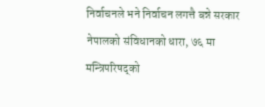निर्वाचनले भने निर्वाचन लगत्तै बन्ने सरकार नेपालको संविधानको धारा, ७६ मा मन्त्रिपरिषद्को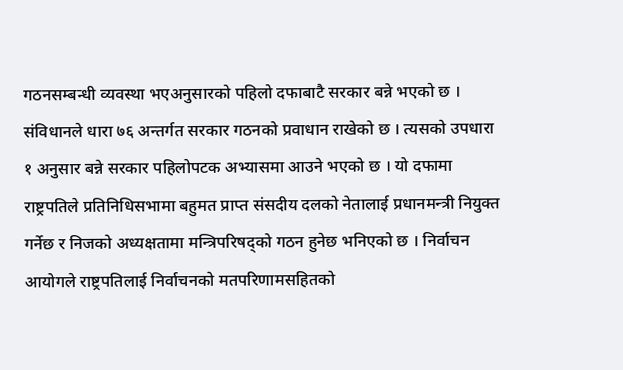गठनसम्बन्धी व्यवस्था भएअनुसारको पहिलो दफाबाटै सरकार बन्ने भएको छ । संविधानले धारा ७६ अन्तर्गत सरकार गठनको प्रवाधान राखेको छ । त्यसको उपधारा १ अनुसार बन्ने सरकार पहिलोपटक अभ्यासमा आउने भएको छ । यो दफामा राष्ट्रपतिले प्रतिनिधिसभामा बहुमत प्राप्त संसदीय दलको नेतालाई प्रधानमन्त्री नियुक्त गर्नेछ र निजको अध्यक्षतामा मन्त्रिपरिषद्को गठन हुनेछ भनिएको छ । निर्वाचन आयोगले राष्ट्रपतिलाई निर्वाचनको मतपरिणामसहितको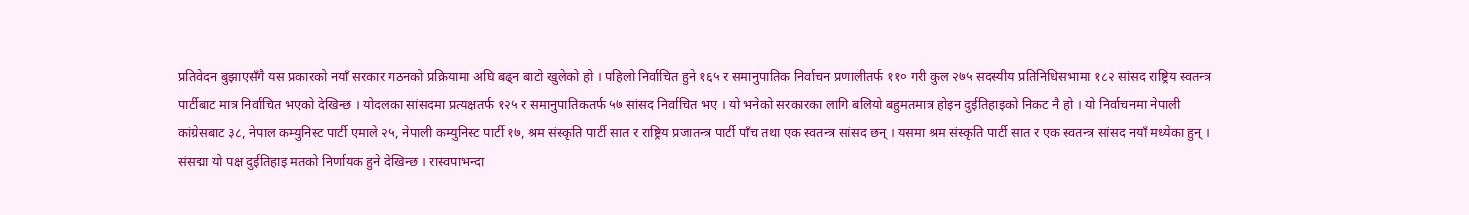प्रतिवेदन बुझाएसँगै यस प्रकारको नयाँ सरकार गठनको प्रक्रियामा अघि बढ्न बाटो खुलेको हो । पहिलो निर्वाचित हुने १६५ र समानुपातिक निर्वाचन प्रणालीतर्फ ११० गरी कुल २७५ सदस्यीय प्रतिनिधिसभामा १८२ सांसद राष्ट्रिय स्वतन्त्र पार्टीबाट मात्र निर्वाचित भएको देखिन्छ । योदलका सांसदमा प्रत्यक्षतर्फ १२५ र समानुपातिकतर्फ ५७ सांसद निर्वाचित भए । यो भनेको सरकारका लागि बलियो बहुमतमात्र होइन दुईतिहाइको निकट नै हो । यो निर्वाचनमा नेपाली कांग्रेसबाट ३८, नेपाल कम्युनिस्ट पार्टी एमाले २५, नेपाली कम्युनिस्ट पार्टी १७, श्रम संस्कृति पार्टी सात र राष्ट्रिय प्रजातन्त्र पार्टी पाँच तथा एक स्वतन्त्र सांसद छन् । यसमा श्रम संस्कृति पार्टी सात र एक स्वतन्त्र सांसद नयाँ मध्येका हुन् । संसद्मा यो पक्ष दुईतिहाइ मतको निर्णायक हुने देखिन्छ । रास्वपाभन्दा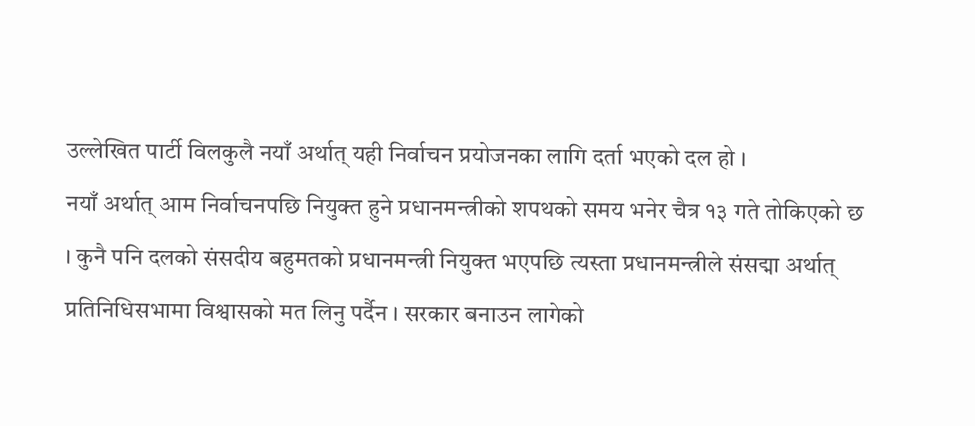उल्लेखित पार्टी विलकुलै नयाँ अर्थात् यही निर्वाचन प्रयोजनका लागि दर्ता भएको दल हो ।
नयाँ अर्थात् आम निर्वाचनपछि नियुक्त हुने प्रधानमन्त्रीको शपथको समय भनेर चैत्र १३ गते तोकिएको छ । कुनै पनि दलको संसदीय बहुमतको प्रधानमन्त्री नियुक्त भएपछि त्यस्ता प्रधानमन्त्रीले संसद्मा अर्थात् प्रतिनिधिसभामा विश्वासको मत लिनु पर्दैन । सरकार बनाउन लागेको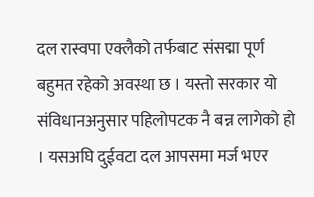दल रास्वपा एक्लैको तर्फबाट संसद्मा पूर्ण बहुमत रहेको अवस्था छ । यस्तो सरकार यो संविधानअनुसार पहिलोपटक नै बन्न लागेको हो । यसअघि दुईवटा दल आपसमा मर्ज भएर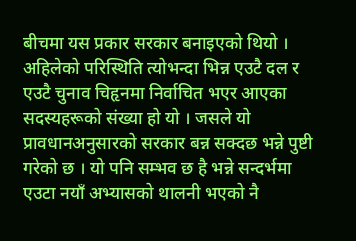बीचमा यस प्रकार सरकार बनाइएको थियो । अहिलेको परिस्थिति त्योभन्दा भिन्न एउटै दल र एउटै चुनाव चिहृनमा निर्वाचित भएर आएका सदस्यहरूको संख्या हो यो । जसले यो प्रावधानअनुसारको सरकार बन्न सक्दछ भन्ने पुष्टी गरेको छ । यो पनि सम्भव छ है भन्ने सन्दर्भमा एउटा नयाँ अभ्यासको थालनी भएको नै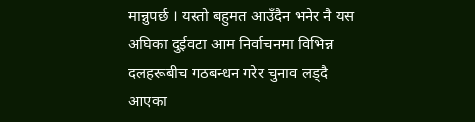मान्नुपर्छ । यस्तो बहुमत आउँदैन भनेर नै यस अघिका दुईवटा आम निर्वाचनमा विभिन्न दलहरूबीच गठबन्धन गरेर चुनाव लड्दै आएका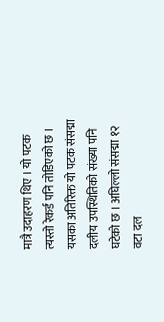मात्रै उदाहरण थिए । यो पटक त्यस्तो रेकर्ड पनि तोडिएको छ । यसका अतिरिक्त यो पटक संसद्मा दलीय उपस्थितिको संख्या पनि घटेको छ । अघिल्लो संसद्मा १२ वटा दल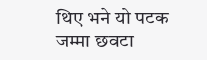थिए भने यो पटक जम्मा छवटा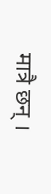मात्रै छन् ।